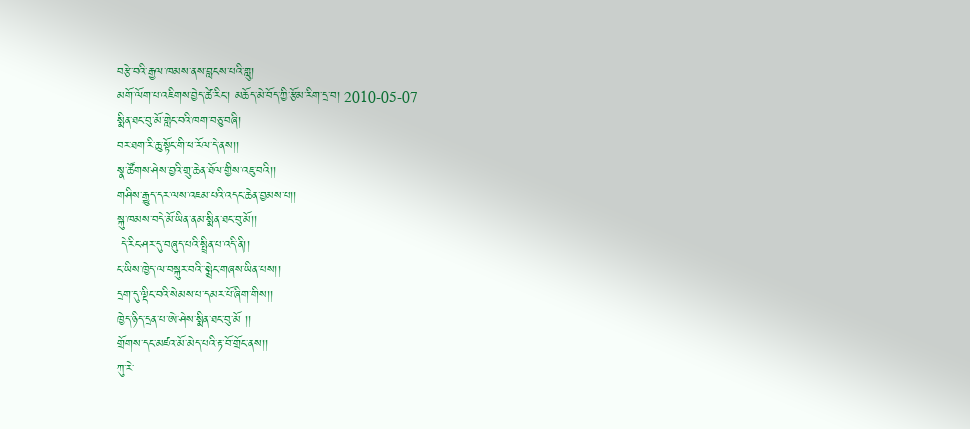བརྩེ་བའི་རྒྱལ་ཁམས་ནས་བླངས་པའི་གླུ།
མགོ་ལོག་པ་འཇིགས་བྱེད་ཚེ་རིང་། མཆོད་མེ་བོད་ཀྱི་རྩོམ་རིག་དྲ་བ། 2010-05-07
སྨིན་ཐང་བུ་མོ་གླེང་བའི་ཁག་བཅུ་བཞི།
བར་ཐག་རི་ཆུ་སྟོང་གི་ཕ་རོལ་དེ་ནས།།
སྣ་ཚོགས་ཤེས་བྱའི་གྲུ་ཆེན་ཐོལ་གྱིས་འཇུ་བའི།།
གཤིས་རྒྱུད་དར་ལས་འཇམ་པའི་འདང་ཆེན་བྱམས་པ།།
སྐུ་ཁམས་བདེ་མོ་ཡིན་ནམ་སྨིན་ཐང་བུ་མོ།།
 དེ་རིང་ཤར་དུ་བཞུད་པའི་སྤྲིན་པ་འདི་ནི།།
ང་ཡིས་ཁྱེད་ལ་བསྐུར་བའི་་སྨྲེང་གཞས་ཡིན་པས།།
དྲག་དུ་ལྡིང་བའི་སེམས་པ་དམར་པོ་ཞིག་གིས།།
ཁྱེད་ཉིད་དྲན་པ་ཨེ་ཤེས་སྨིན་ཐང་བུ་མོ །།
གྲོགས་དང་མཛའ་མོ་མེད་པའི་རྟ་བོ་གྲོང་ནས།།
ཀུ་རེ་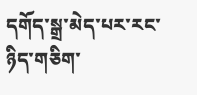དགོད་སྒྲ་མེད་པར་རང་ཉིད་གཅིག་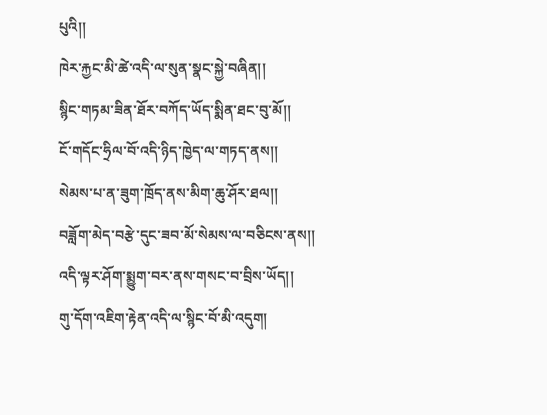པུའི།།
ཁེར་རྐྱང་མི་ཚེ་འདི་ལ་སུན་སྣང་སྐྱེ་བཞིན།།
སྙིང་གཏམ་ཟིན་ཐོར་བཀོད་ཡོད་སྨིན་ཐང་བུ་མོ།།
ངོ་གདོང་ཧྲིལ་བོ་འདི་ཉིད་ཁྱེད་ལ་གཏད་ནས།།
སེམས་པ་ན་ཟུག་ཁྲོད་ནས་མིག་ཆུ་ཤོར་ཐལ།།
བཟློག་མེད་བརྩེ་དུང་ཟབ་མོ་སེམས་ལ་བཅིངས་ནས།།
འདི་ལྟར་ཤོག་སྨྱུག་བར་ནས་གསང་བ་བྲིས་ཡོད།།
གུ་དོག་འཇིག་རྟེན་འདི་ལ་སྙིང་བོ་མི་འདུག།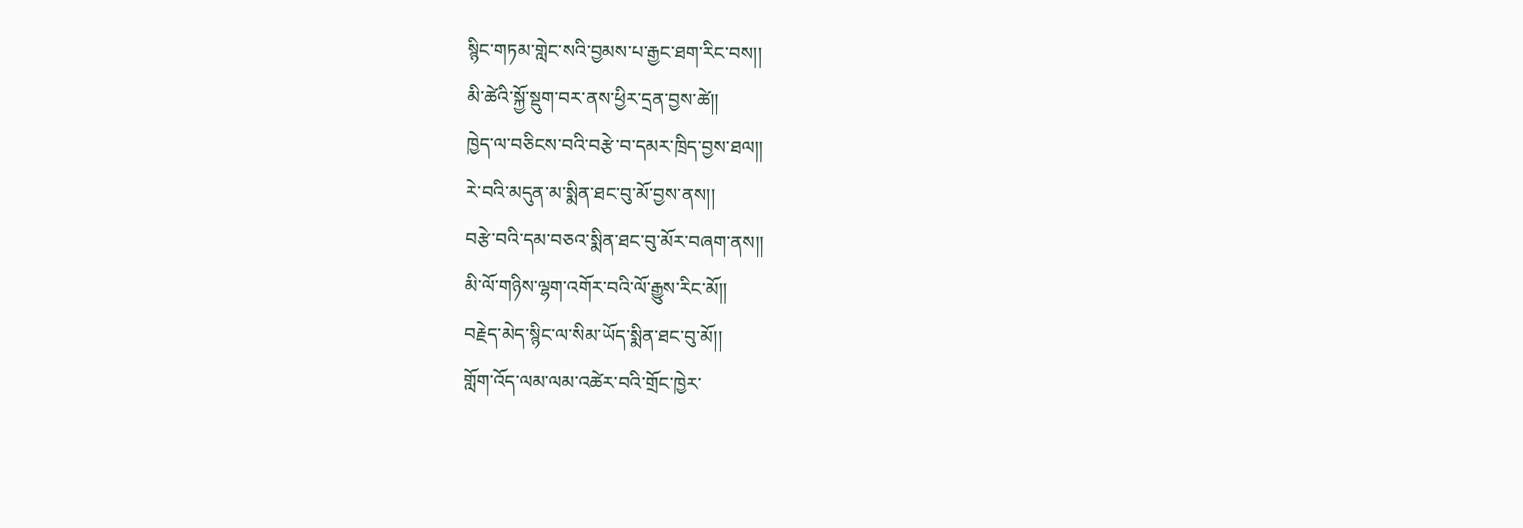སྙིང་གཏམ་གླེང་སའི་བྱམས་པ་རྒྱང་ཐག་རིང་བས།།
མི་ཚེའི་སྐྱོ་སྡུག་བར་ནས་ཕྱིར་དྲན་བྱས་ཚེ།།
ཁྱེད་ལ་བཅིངས་བའི་བརྩེ་བ་དམར་ཁྲིད་བྱས་ཐལ།།
རེ་བའི་མདུན་མ་སྨིན་ཐང་བུ་མོ་བྱས་ནས།།
བརྩེ་བའི་དམ་བཅའ་སྨིན་ཐང་བུ་མོར་བཞག་ནས།།
མི་ལོ་གཉིས་ལྷག་འགོར་བའི་ལོ་རྒྱུས་རིང་མོ།།
བརྗེད་མེད་སྙིང་ལ་སིམ་ཡོད་སྨིན་ཐང་བུ་མོ།།
གློག་འོད་ལམ་ལམ་འཚེར་བའི་གྲོང་ཁྱེར་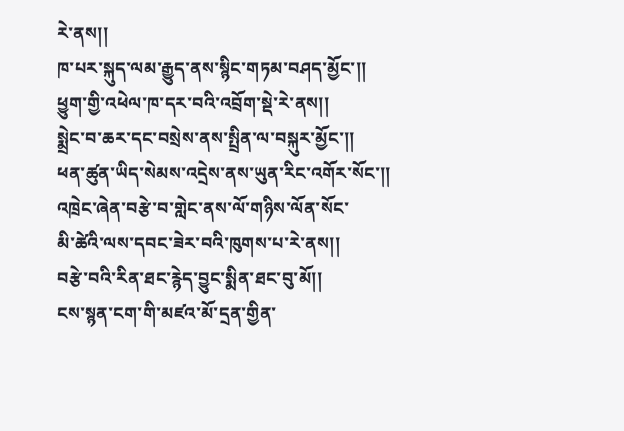རེ་ནས།།
ཁ་པར་སྐུད་ལམ་རྒྱུད་ནས་སྙིང་གཏམ་བཤད་མྱོང་།།
ཕྱུག་གྱི་འཕེལ་ཁ་དར་བའི་འབྲོག་སྡེ་རེ་ནས།།
སྨྲེང་བ་ཆར་དང་བསྲེས་ནས་སྤྲིན་ལ་བསྐུར་མྱོང་།།
ཕན་ཚུན་ཡིད་སེམས་འདྲེས་ནས་ཡུན་རིང་འགོར་སོང་།།
འཁྲེང་ཞེན་བརྩེ་བ་གླེང་ནས་ལོ་གཉིས་ལོན་སོང་
མི་ཚེའི་ལས་དབང་ཟེར་བའི་ཁུགས་པ་རེ་ནས།།
བརྩེ་བའི་རིན་ཐང་རྙེད་བྱུང་སྨིན་ཐང་བུ་མོ།།
ངས་སྙན་ངག་གི་མཛའ་མོ་དྲན་གྱིན་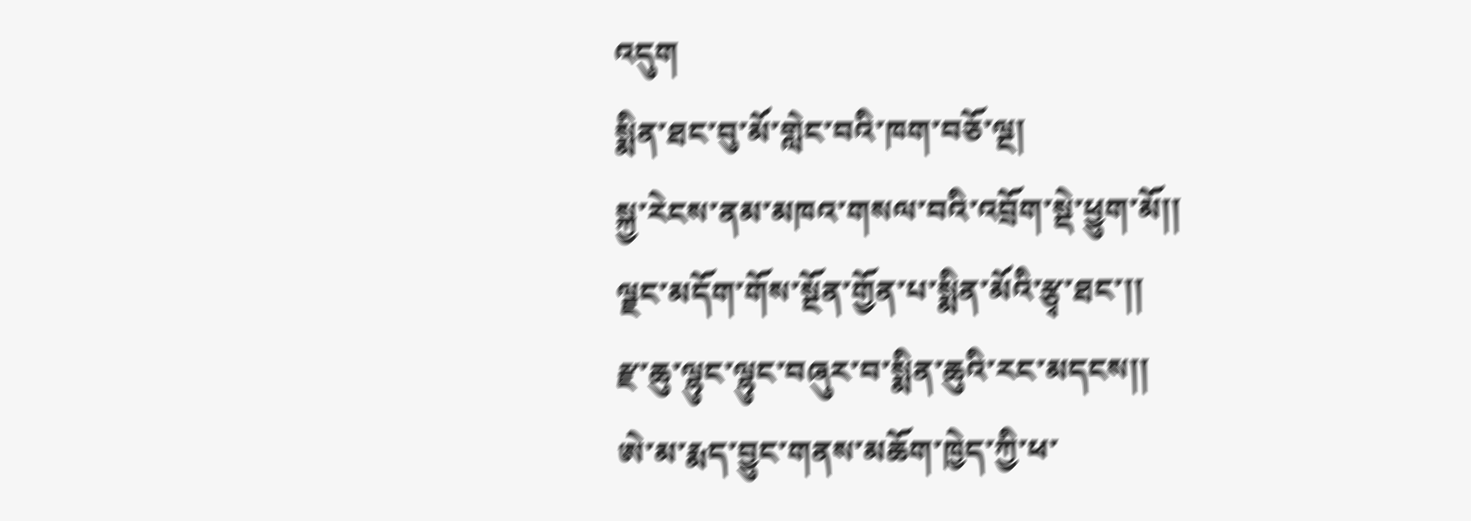འདུག
སྨིན་ཐང་བུ་མོ་གླེང་བའི་ཁག་བཅོ་ལྔ།
སྐྱ་རེངས་ནམ་མཁའ་གསལ་བའི་འབྲོག་སྡེ་ཕྱུག་མོ།།
ལྗང་མདོག་གོས་སྔོན་གྱོན་པ་སྨིན་མོའི་རྩྭ་ཐང་།།
རྫ་ཆུ་ལྷུང་ལྷུང་བཞུར་བ་སྨིན་ཆུའི་རང་མདངས།།
ཨེ་མ་རྨད་བྱུང་གནས་མཆོག་ཁྱེད་ཀྱི་ཕ་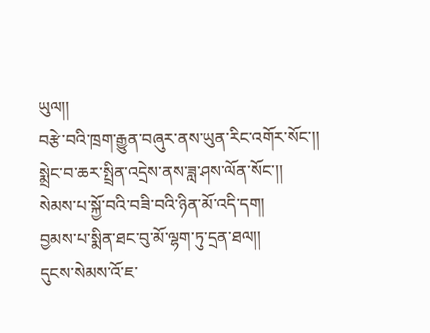ཡུལ།།
བརྩེ་བའི་ཁྲག་རྒྱུན་བཞུར་ནས་ཡུན་རིང་འགོར་སོང་།།
སྨྲེང་བ་ཆར་སྤྲིན་འདྲེས་ནས་ཟླ་ཤས་ལོན་སོང་།།
སེམས་པ་སྐྱོ་བའི་བཟི་བའི་ཉིན་མོ་འདི་དག།
བྱམས་པ་སྨིན་ཐང་བུ་མོ་ལྷག་ཏུ་དྲན་ཐལ།།
དུངས་སེམས་འོ་ཇ་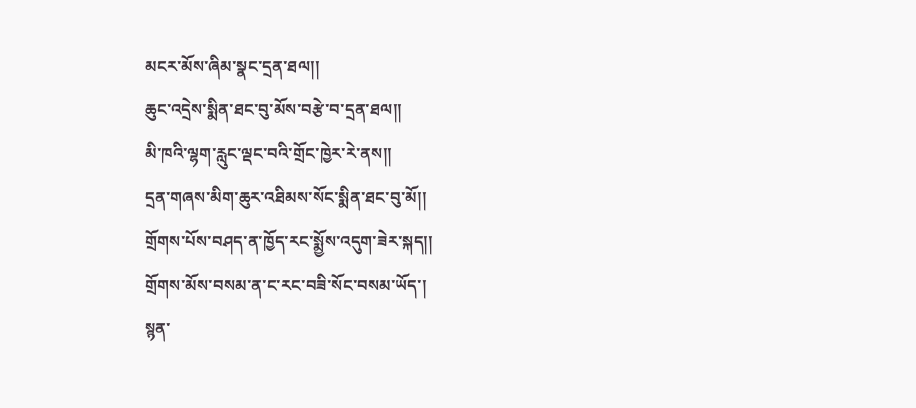མངར་མོས་ཞིམ་སྣང་དྲན་ཐལ།།
ཆུང་འདྲེས་སྨིན་ཐང་བུ་མོས་བརྩེ་བ་དྲན་ཐལ།།
མི་ཁའི་ལྷག་རླུང་ལྡང་བའི་གྲོང་ཁྱེར་རེ་ནས།།
དྲན་གཞས་མིག་ཆུར་འཐིམས་སོང་སྨིན་ཐང་བུ་མོ།།
གྲོགས་པོས་བཤད་ན་ཁྱོད་རང་སྨྱོས་འདུག་ཟེར་སྐད།།
གྲོགས་མོས་བསམ་ན་ང་རང་བཟི་སོང་བསམ་ཡོད་།
སྙན་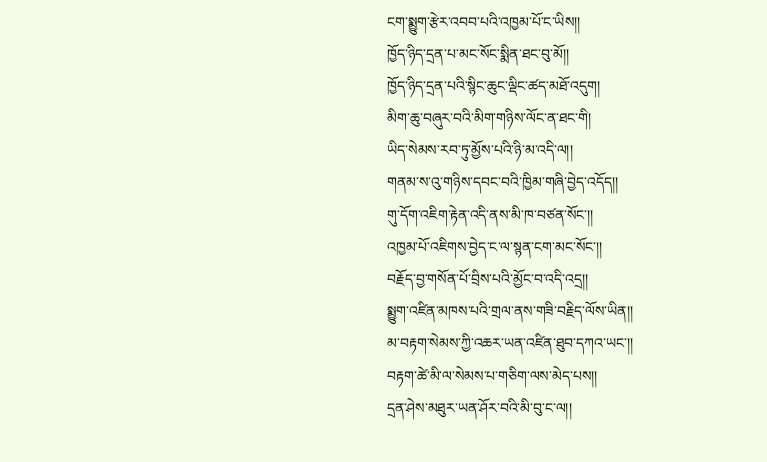ངག་སྨྱུག་རྩེར་འབབ་པའི་འཁྱམ་པོ་ང་ཡིས།།
ཁྱོད་ཉིད་དྲན་པ་མང་སོང་སྨིན་ཐང་བུ་མོ།།
ཁྱོད་ཉིད་དྲན་པའི་སྙིང་ཆུང་ལྡིང་ཚད་མཐོ་འདུག།
མིག་ཆུ་བཞུར་བའི་མིག་གཉིས་ལོང་ན་ཐང་གི།
ཡིད་སེམས་རབ་ཏུ་མྱོས་པའི་ཉི་མ་འདི་ལ།།
གནམ་ས་འུ་གཉིས་དབང་བའི་ཁྱིམ་གཞི་བྱེད་འདོད།།
གུ་དོག་འཇིག་རྟེན་འདི་ནས་མི་ཁ་བཙན་སོང་།།
འཁྱམ་པོ་འཇིགས་བྱེད་ང་ལ་སྙན་ངག་མང་སོང་།།
བརྗོད་བྱ་གསོན་པོ་བྲིས་པའི་མྱོང་བ་འདི་འདྲ།།
སྨྱུག་འཛིན་མཁས་པའི་གྲལ་ནས་གཟི་བརྗིད་ལོས་ཡིན།།
མ་བརྟག་སེམས་ཀྱི་འཆར་ཡན་འཛིན་ཐུབ་དཀའ་ཡང་།།
བརྟག་ཚེ་མི་ལ་སེམས་པ་གཅིག་ལས་མེད་པས།།
དྲན་ཤེས་མཐུར་ཡན་ཤོར་བའི་མི་བུ་ང་ལ།།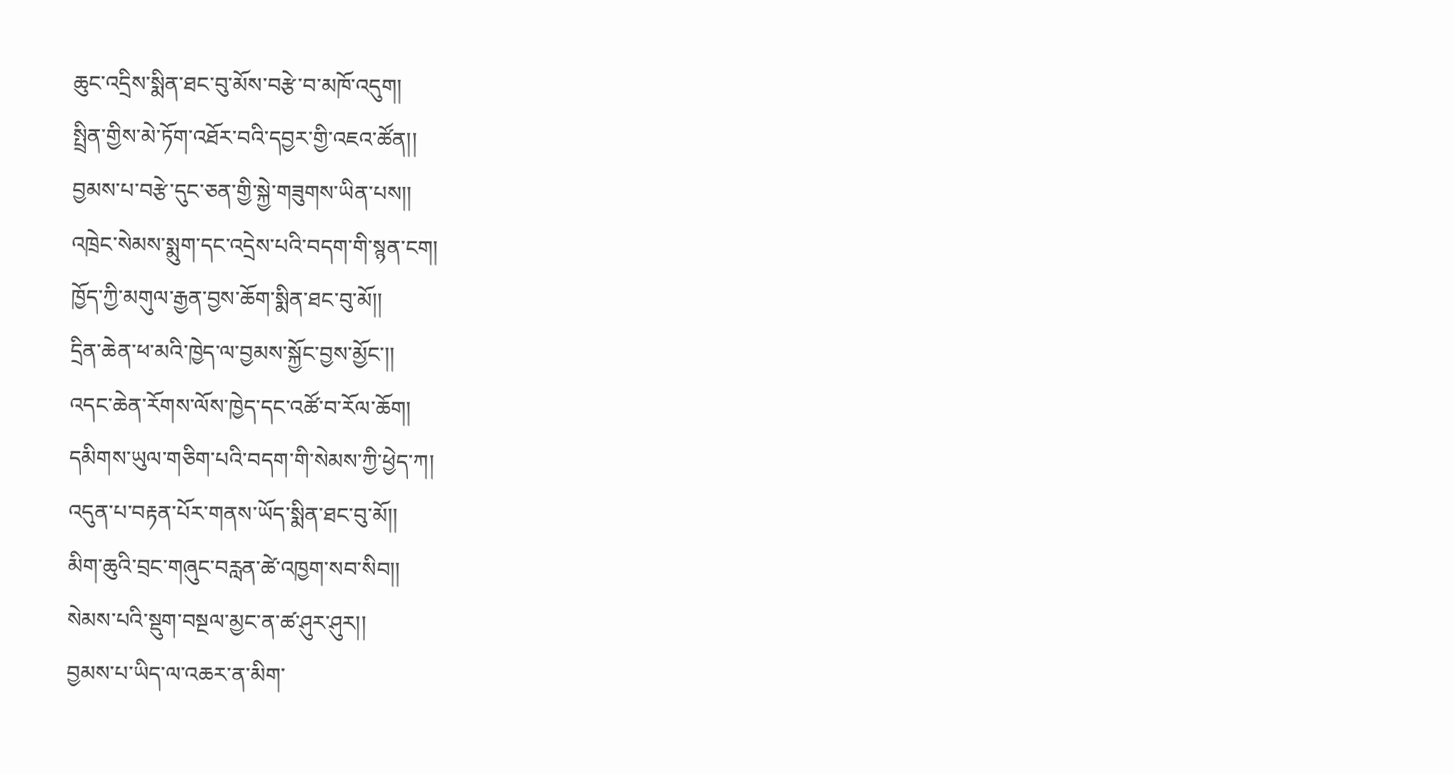ཆུང་འདྲིས་སྨིན་ཐང་བུ་མོས་བརྩེ་བ་མཁོ་འདུག།
སྤྲིན་གྱིས་མེ་ཏོག་འཐོར་བའི་དབྱར་གྱི་འཇའ་ཚོན།།
བྱམས་པ་བརྩེ་དུང་ཅན་གྱི་སྐྱེ་གཟུགས་ཡིན་པས།།
འཁྲེང་སེམས་སྨུག་དང་འདྲེས་པའི་བདག་གི་སྙན་ངག།
ཁྱོད་ཀྱི་མགུལ་རྒྱན་བྱས་ཆོག་སྨིན་ཐང་བུ་མོ།།
དྲིན་ཆེན་ཕ་མའི་ཁྱེད་ལ་བྱམས་སྐྱོང་བྱས་མྱོང་།།
འདང་ཆེན་རོགས་ལོས་ཁྱེད་དང་འཚོ་བ་རོལ་ཆོག།
དམིགས་ཡུལ་གཅིག་པའི་བདག་གི་སེམས་ཀྱི་ཕྱེད་ཀ།
འདུན་པ་བརྟན་པོར་གནས་ཡོད་སྨིན་ཐང་བུ་མོ།།
མིག་ཆུའི་བྲང་གཞུང་བརླན་ཚེ་འཁྱག་སབ་སིབ།།
སེམས་པའི་སྡུག་བསྔལ་མྱང་ན་ཚ་ཤུར་ཤུར།།
བྱམས་པ་ཡིད་ལ་འཆར་ན་མིག་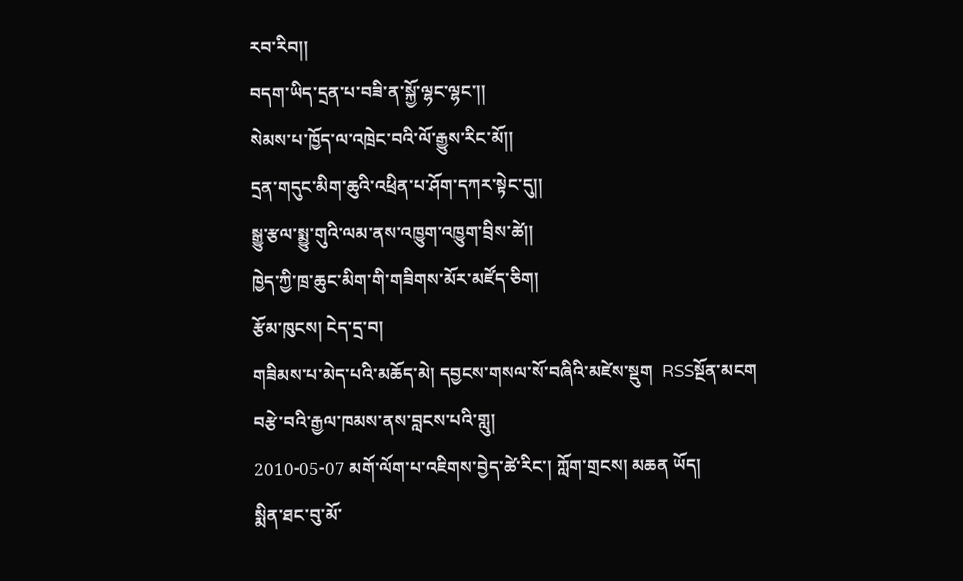རབ་རིབ།།
བདག་ཡིད་དྲན་པ་བཟི་ན་སྐྱོ་ལྷང་ལྷང་།།
སེམས་པ་ཁྱོད་ལ་འཁྲེང་བའི་ལོ་རྒྱུས་རིང་མོ།།
དྲན་གདུང་མིག་ཆུའི་འཕྲིན་པ་ཤོག་དཀར་སྟེང་དུ།།
སྒྱུ་རྩལ་སྨྱུ་གུའི་ལམ་ནས་འཁྱུག་འཁྱུག་བྲིས་ཚེ།།
ཁྱེད་ཀྱི་ཁྲ་ཆུང་མིག་གི་གཟིགས་མོར་མཛོད་ཅིག།
རྩོམ་ཁུངས། ངེད་དྲ་བ།
གཟིམས་པ་མེད་པའི་མཆོད་མེ། དབྱངས་གསལ་སོ་བཞིའི་མཛེས་སྡུག  RSSསྔོན་མངག
བརྩེ་བའི་རྒྱལ་ཁམས་ནས་བླངས་པའི་གླུ།
2010-05-07 མགོ་ལོག་པ་འཇིགས་བྱེད་ཚེ་རིང་། ཀློག་གྲངས། མཆན ཡོད།
སྨིན་ཐང་བུ་མོ་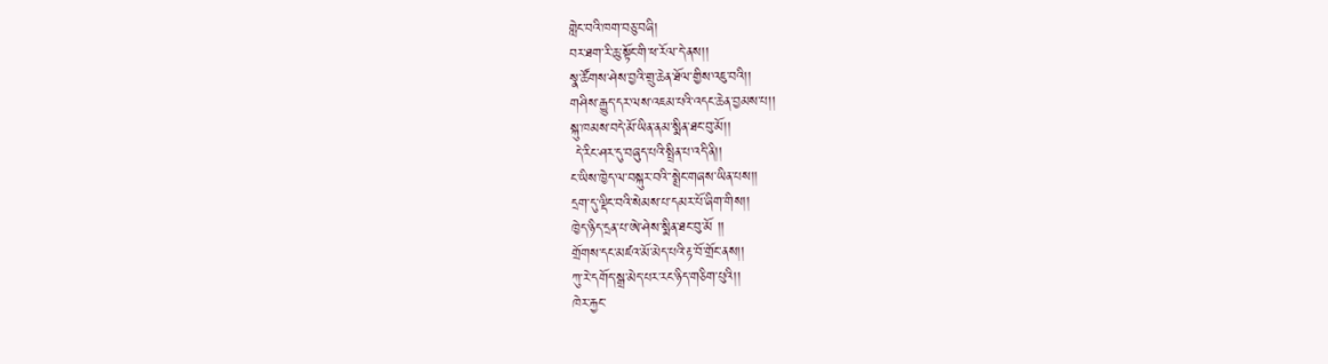གླེང་བའི་ཁག་བཅུ་བཞི།
བར་ཐག་རི་ཆུ་སྟོང་གི་ཕ་རོལ་དེ་ནས།།
སྣ་ཚོགས་ཤེས་བྱའི་གྲུ་ཆེན་ཐོལ་གྱིས་འཇུ་བའི།།
གཤིས་རྒྱུད་དར་ལས་འཇམ་པའི་འདང་ཆེན་བྱམས་པ།།
སྐུ་ཁམས་བདེ་མོ་ཡིན་ནམ་སྨིན་ཐང་བུ་མོ།།
 དེ་རིང་ཤར་དུ་བཞུད་པའི་སྤྲིན་པ་འདི་ནི།།
ང་ཡིས་ཁྱེད་ལ་བསྐུར་བའི་་སྨྲེང་གཞས་ཡིན་པས།།
དྲག་དུ་ལྡིང་བའི་སེམས་པ་དམར་པོ་ཞིག་གིས།།
ཁྱེད་ཉིད་དྲན་པ་ཨེ་ཤེས་སྨིན་ཐང་བུ་མོ །།
གྲོགས་དང་མཛའ་མོ་མེད་པའི་རྟ་བོ་གྲོང་ནས།།
ཀུ་རེ་དགོད་སྒྲ་མེད་པར་རང་ཉིད་གཅིག་པུའི།།
ཁེར་རྐྱང་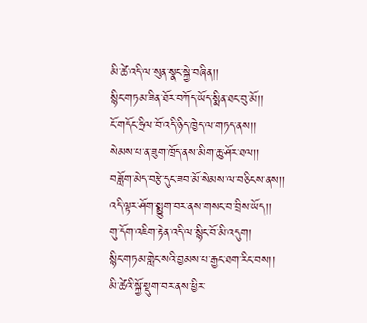མི་ཚེ་འདི་ལ་སུན་སྣང་སྐྱེ་བཞིན།།
སྙིང་གཏམ་ཟིན་ཐོར་བཀོད་ཡོད་སྨིན་ཐང་བུ་མོ།།
ངོ་གདོང་ཧྲིལ་བོ་འདི་ཉིད་ཁྱེད་ལ་གཏད་ནས།།
སེམས་པ་ན་ཟུག་ཁྲོད་ནས་མིག་ཆུ་ཤོར་ཐལ།།
བཟློག་མེད་བརྩེ་དུང་ཟབ་མོ་སེམས་ལ་བཅིངས་ནས།།
འདི་ལྟར་ཤོག་སྨྱུག་བར་ནས་གསང་བ་བྲིས་ཡོད།།
གུ་དོག་འཇིག་རྟེན་འདི་ལ་སྙིང་བོ་མི་འདུག།
སྙིང་གཏམ་གླེང་སའི་བྱམས་པ་རྒྱང་ཐག་རིང་བས།།
མི་ཚེའི་སྐྱོ་སྡུག་བར་ནས་ཕྱིར་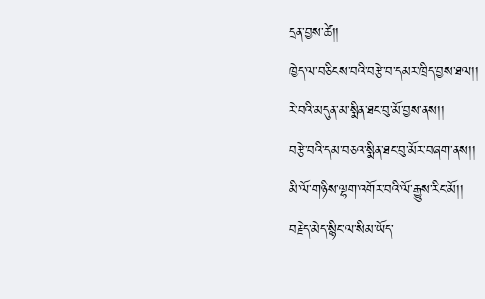དྲན་བྱས་ཚེ།།
ཁྱེད་ལ་བཅིངས་བའི་བརྩེ་བ་དམར་ཁྲིད་བྱས་ཐལ།།
རེ་བའི་མདུན་མ་སྨིན་ཐང་བུ་མོ་བྱས་ནས།།
བརྩེ་བའི་དམ་བཅའ་སྨིན་ཐང་བུ་མོར་བཞག་ནས།།
མི་ལོ་གཉིས་ལྷག་འགོར་བའི་ལོ་རྒྱུས་རིང་མོ།།
བརྗེད་མེད་སྙིང་ལ་སིམ་ཡོད་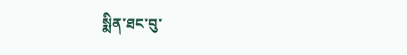སྨིན་ཐང་བུ་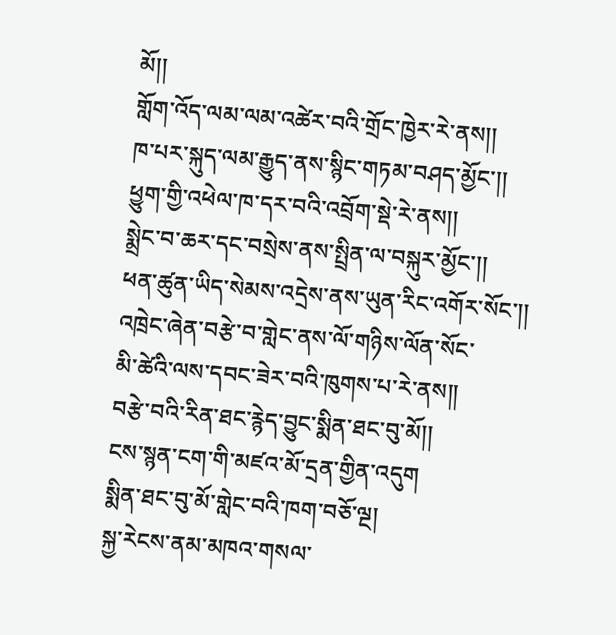མོ།།
གློག་འོད་ལམ་ལམ་འཚེར་བའི་གྲོང་ཁྱེར་རེ་ནས།།
ཁ་པར་སྐུད་ལམ་རྒྱུད་ནས་སྙིང་གཏམ་བཤད་མྱོང་།།
ཕྱུག་གྱི་འཕེལ་ཁ་དར་བའི་འབྲོག་སྡེ་རེ་ནས།།
སྨྲེང་བ་ཆར་དང་བསྲེས་ནས་སྤྲིན་ལ་བསྐུར་མྱོང་།།
ཕན་ཚུན་ཡིད་སེམས་འདྲེས་ནས་ཡུན་རིང་འགོར་སོང་།།
འཁྲེང་ཞེན་བརྩེ་བ་གླེང་ནས་ལོ་གཉིས་ལོན་སོང་
མི་ཚེའི་ལས་དབང་ཟེར་བའི་ཁུགས་པ་རེ་ནས།།
བརྩེ་བའི་རིན་ཐང་རྙེད་བྱུང་སྨིན་ཐང་བུ་མོ།།
ངས་སྙན་ངག་གི་མཛའ་མོ་དྲན་གྱིན་འདུག
སྨིན་ཐང་བུ་མོ་གླེང་བའི་ཁག་བཅོ་ལྔ།
སྐྱ་རེངས་ནམ་མཁའ་གསལ་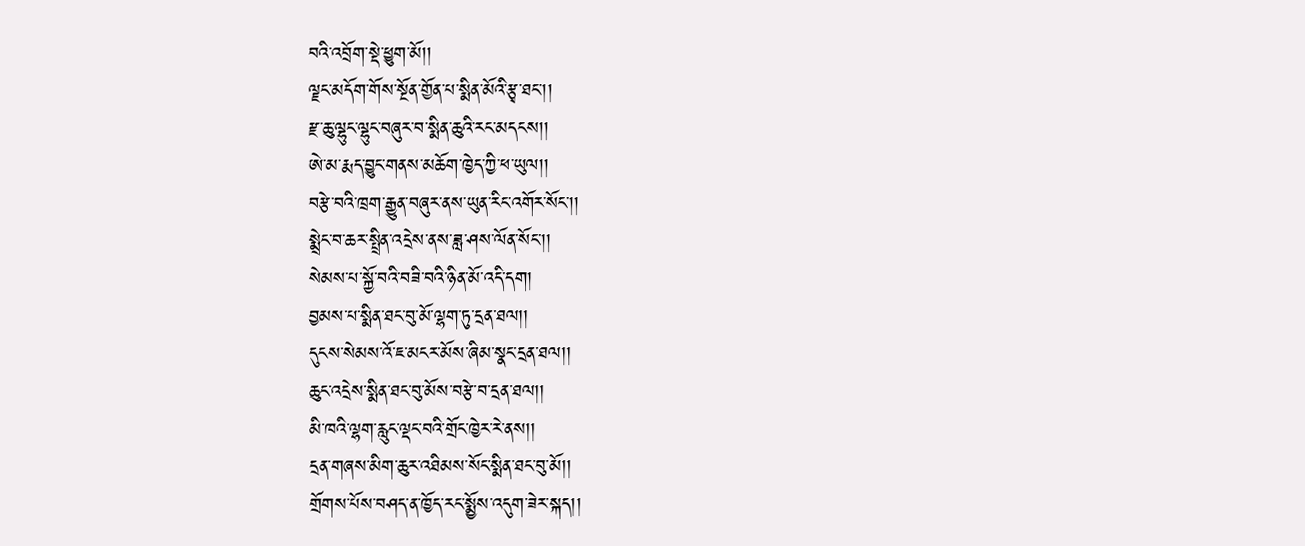བའི་འབྲོག་སྡེ་ཕྱུག་མོ།།
ལྗང་མདོག་གོས་སྔོན་གྱོན་པ་སྨིན་མོའི་རྩྭ་ཐང་།།
རྫ་ཆུ་ལྷུང་ལྷུང་བཞུར་བ་སྨིན་ཆུའི་རང་མདངས།།
ཨེ་མ་རྨད་བྱུང་གནས་མཆོག་ཁྱེད་ཀྱི་ཕ་ཡུལ།།
བརྩེ་བའི་ཁྲག་རྒྱུན་བཞུར་ནས་ཡུན་རིང་འགོར་སོང་།།
སྨྲེང་བ་ཆར་སྤྲིན་འདྲེས་ནས་ཟླ་ཤས་ལོན་སོང་།།
སེམས་པ་སྐྱོ་བའི་བཟི་བའི་ཉིན་མོ་འདི་དག།
བྱམས་པ་སྨིན་ཐང་བུ་མོ་ལྷག་ཏུ་དྲན་ཐལ།།
དུངས་སེམས་འོ་ཇ་མངར་མོས་ཞིམ་སྣང་དྲན་ཐལ།།
ཆུང་འདྲེས་སྨིན་ཐང་བུ་མོས་བརྩེ་བ་དྲན་ཐལ།།
མི་ཁའི་ལྷག་རླུང་ལྡང་བའི་གྲོང་ཁྱེར་རེ་ནས།།
དྲན་གཞས་མིག་ཆུར་འཐིམས་སོང་སྨིན་ཐང་བུ་མོ།།
གྲོགས་པོས་བཤད་ན་ཁྱོད་རང་སྨྱོས་འདུག་ཟེར་སྐད།།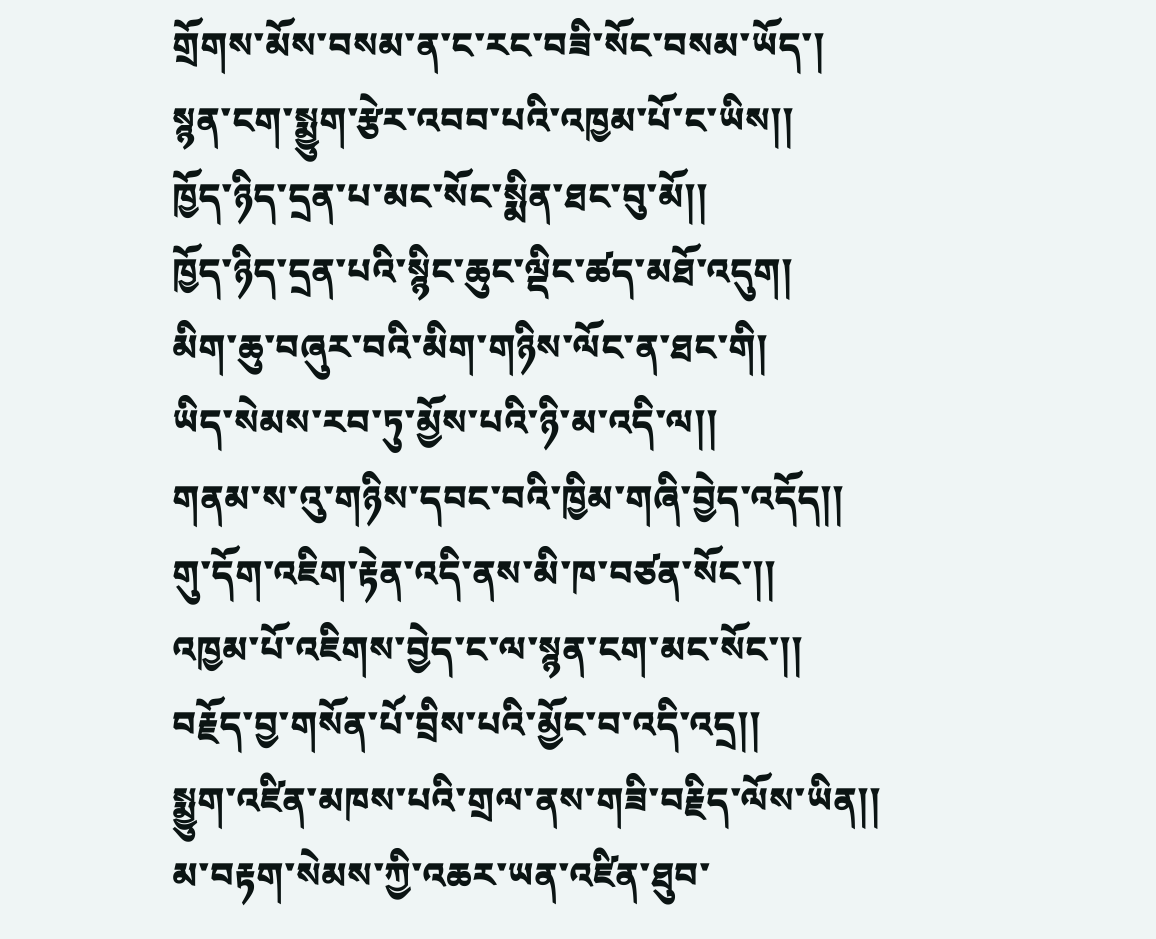གྲོགས་མོས་བསམ་ན་ང་རང་བཟི་སོང་བསམ་ཡོད་།
སྙན་ངག་སྨྱུག་རྩེར་འབབ་པའི་འཁྱམ་པོ་ང་ཡིས།།
ཁྱོད་ཉིད་དྲན་པ་མང་སོང་སྨིན་ཐང་བུ་མོ།།
ཁྱོད་ཉིད་དྲན་པའི་སྙིང་ཆུང་ལྡིང་ཚད་མཐོ་འདུག།
མིག་ཆུ་བཞུར་བའི་མིག་གཉིས་ལོང་ན་ཐང་གི།
ཡིད་སེམས་རབ་ཏུ་མྱོས་པའི་ཉི་མ་འདི་ལ།།
གནམ་ས་འུ་གཉིས་དབང་བའི་ཁྱིམ་གཞི་བྱེད་འདོད།།
གུ་དོག་འཇིག་རྟེན་འདི་ནས་མི་ཁ་བཙན་སོང་།།
འཁྱམ་པོ་འཇིགས་བྱེད་ང་ལ་སྙན་ངག་མང་སོང་།།
བརྗོད་བྱ་གསོན་པོ་བྲིས་པའི་མྱོང་བ་འདི་འདྲ།།
སྨྱུག་འཛིན་མཁས་པའི་གྲལ་ནས་གཟི་བརྗིད་ལོས་ཡིན།།
མ་བརྟག་སེམས་ཀྱི་འཆར་ཡན་འཛིན་ཐུབ་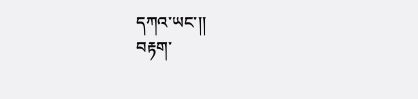དཀའ་ཡང་།།
བརྟག་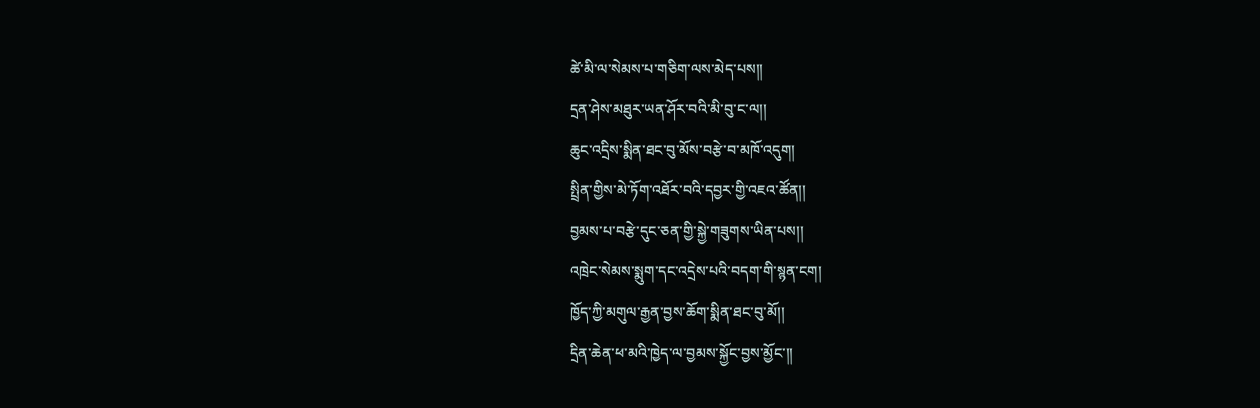ཚེ་མི་ལ་སེམས་པ་གཅིག་ལས་མེད་པས།།
དྲན་ཤེས་མཐུར་ཡན་ཤོར་བའི་མི་བུ་ང་ལ།།
ཆུང་འདྲིས་སྨིན་ཐང་བུ་མོས་བརྩེ་བ་མཁོ་འདུག།
སྤྲིན་གྱིས་མེ་ཏོག་འཐོར་བའི་དབྱར་གྱི་འཇའ་ཚོན།།
བྱམས་པ་བརྩེ་དུང་ཅན་གྱི་སྐྱེ་གཟུགས་ཡིན་པས།།
འཁྲེང་སེམས་སྨུག་དང་འདྲེས་པའི་བདག་གི་སྙན་ངག།
ཁྱོད་ཀྱི་མགུལ་རྒྱན་བྱས་ཆོག་སྨིན་ཐང་བུ་མོ།།
དྲིན་ཆེན་ཕ་མའི་ཁྱེད་ལ་བྱམས་སྐྱོང་བྱས་མྱོང་།།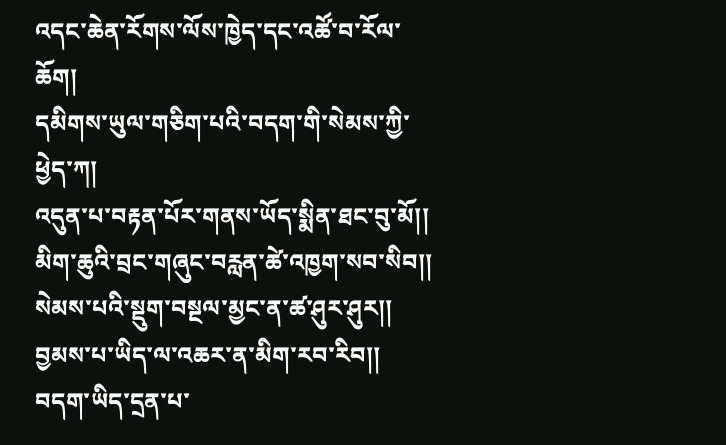འདང་ཆེན་རོགས་ལོས་ཁྱེད་དང་འཚོ་བ་རོལ་ཆོག།
དམིགས་ཡུལ་གཅིག་པའི་བདག་གི་སེམས་ཀྱི་ཕྱེད་ཀ།
འདུན་པ་བརྟན་པོར་གནས་ཡོད་སྨིན་ཐང་བུ་མོ།།
མིག་ཆུའི་བྲང་གཞུང་བརླན་ཚེ་འཁྱག་སབ་སིབ།།
སེམས་པའི་སྡུག་བསྔལ་མྱང་ན་ཚ་ཤུར་ཤུར།།
བྱམས་པ་ཡིད་ལ་འཆར་ན་མིག་རབ་རིབ།།
བདག་ཡིད་དྲན་པ་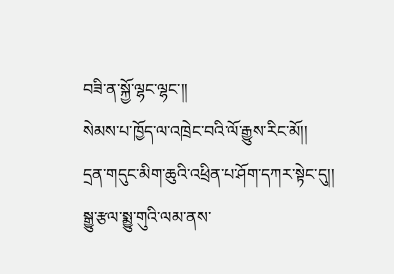བཟི་ན་སྐྱོ་ལྷང་ལྷང་།།
སེམས་པ་ཁྱོད་ལ་འཁྲེང་བའི་ལོ་རྒྱུས་རིང་མོ།།
དྲན་གདུང་མིག་ཆུའི་འཕྲིན་པ་ཤོག་དཀར་སྟེང་དུ།།
སྒྱུ་རྩལ་སྨྱུ་གུའི་ལམ་ནས་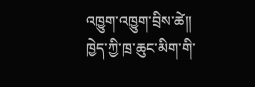འཁྱུག་འཁྱུག་བྲིས་ཚེ།།
ཁྱེད་ཀྱི་ཁྲ་ཆུང་མིག་གི་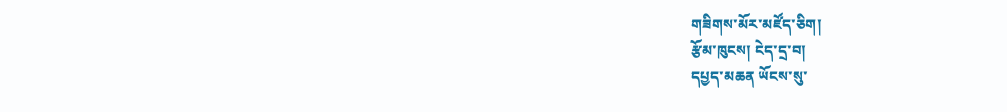གཟིགས་མོར་མཛོད་ཅིག།
རྩོམ་ཁུངས། ངེད་དྲ་བ།
དཔྱད་མཆན ཡོངས་སུ་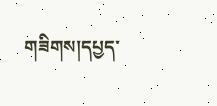གཟིགས།དཔྱད་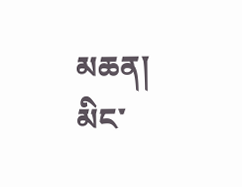མཆན།
མིང་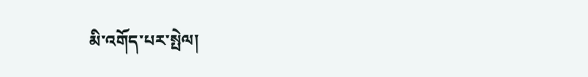མི་འགོད་པར་སྤེལ།